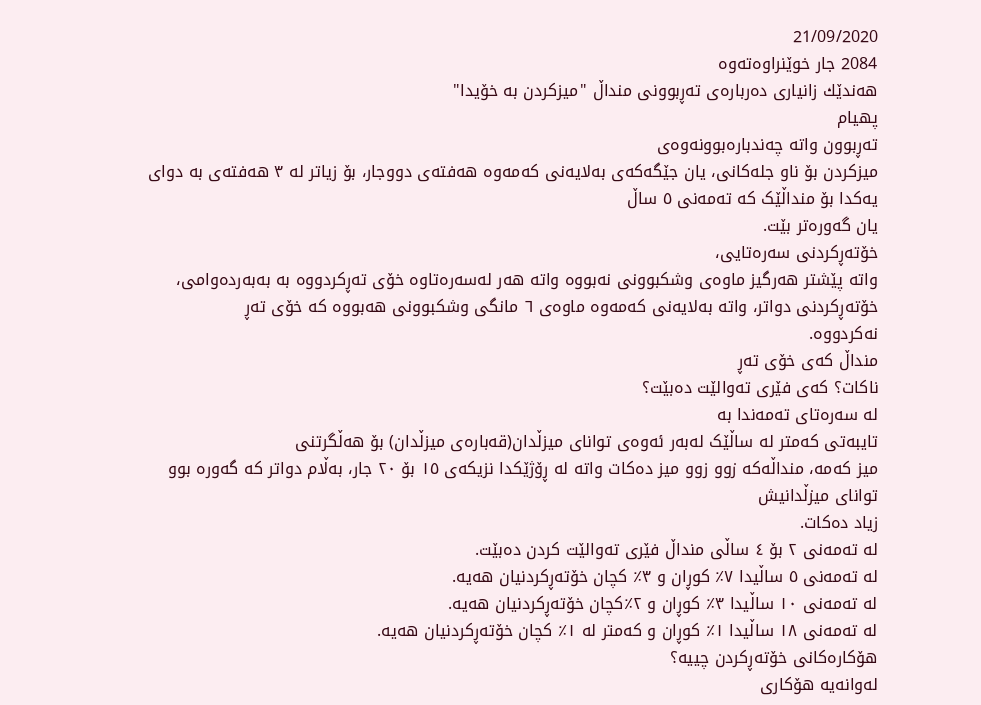21/09/2020
2084 جار خوێنراوەتەوە
هەندێك زانیاری دەربارەی تەڕبوونی منداڵ "میزکردن بە خۆیدا"
پهیام
تەڕبوون واتە چەندبارەبوونەوەی
میزکردن بۆ ناو جلەکانی، یان جێگەکەی بەلایەنی کەمەوە هەفتەی دووجار، بۆ زیاتر لە ۳ هەفتەی بە دوای یەکدا بۆ منداڵێک کە تەمەنی ٥ ساڵ
یان گەورەتر بێت.
خۆتەڕکردنی سەرەتایی،
واتە پێشتر هەرگیز ماوەی وشکبوونی نەبووە واتە هەر لەسەرەتاوە خۆی تەڕکردووە بە بەبەردەوامی،
خۆتەڕکردنی دواتر، واتە بەلایەنی کەمەوە ماوەی ٦ مانگی وشکبوونی هەبووە کە خۆی تەڕ
نەکردووە.
منداڵ کەی خۆی تەڕ
ناکات؟ کەی فێری تەوالێت دەبێت؟
لە سەرەتای تەمەندا بە
تایبەتی کەمتر لە ساڵێک لەبەر ئەوەی توانای میزڵدان(قەبارەی میزڵدان) بۆ هەڵگرتنی
میز کەمە، منداڵەکە زوو زوو میز دەکات واتە لە ڕۆژێکدا نزیکەی ۱٥ بۆ ۲۰ جار، بەڵام دواتر کە گەورە بوو توانای میزڵدانیش
زیاد دەکات.
لە تەمەنی ۲ بۆ ٤ ساڵی منداڵ فێری تەوالێت کردن دەبێت.
لە تەمەنی ٥ ساڵیدا ۷٪ کوڕان و ۳٪ کچان خۆتەڕکردنیان هەیە.
لە تەمەنی ۱۰ ساڵیدا ۳٪ کوڕان و ۲٪کچان خۆتەڕکردنیان هەیە.
لە تەمەنی ۱۸ ساڵیدا ۱٪ کوڕان و کەمتر لە ۱٪ کچان خۆتەڕکردنیان هەیە.
هۆکارەکانی خۆتەڕکردن چییە؟
لەوانەیە هۆکاری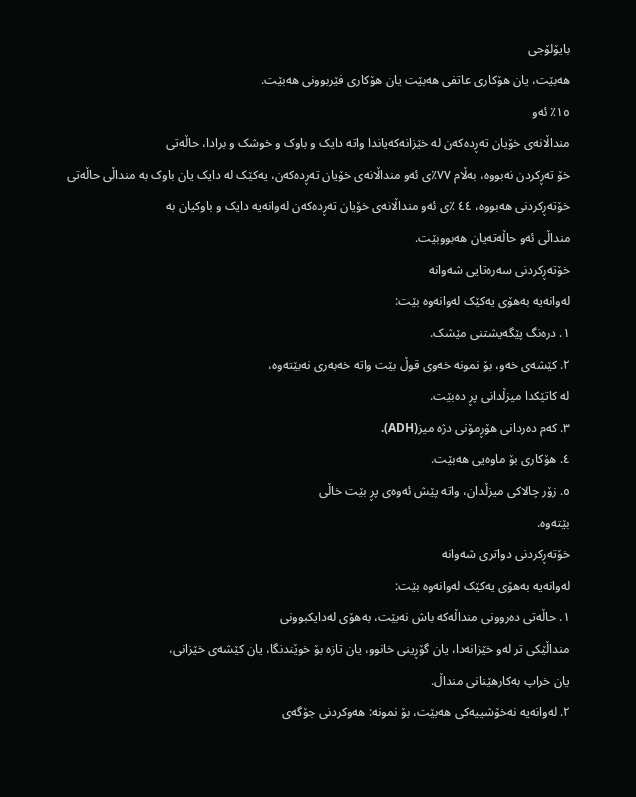بایۆلۆجی
هەبێت، یان هۆکاری عاتفی هەبێت یان هۆکاری فێربوونی هەبێت.
۱٥٪ ئەو
منداڵانەی خۆیان تەڕدەکەن لە خێزانەکەیاندا واتە دایک و باوک و خوشک و برادا، حاڵەتی
خۆ تەڕکردن نەبووە، بەڵام ۷۷٪ی ئەو منداڵانەی خۆیان تەڕدەکەن، یەکێک لە دایک یان باوک بە منداڵی حاڵەتی
خۆتەڕکردنی هەبووە، ٤٤ ٪ی ئەو منداڵانەی خۆیان تەڕدەکەن لەوانەیە دایک و باوکیان بە
منداڵی ئەو حاڵەتەیان هەبووبێت.
خۆتەڕکردنی سەرەتایی شەوانە
لەوانەیە بەهۆی یەکێک لەوانەوە بێت:
۱. درەنگ پێگەیشتنی مێشک.
۲. کێشەی خەو، بۆ نمونە خەوی قوڵ بێت واتە خەبەری نەبێتەوە،
لە کاتێکدا میزڵدانی پڕ دەبێت.
۳. کەم دەردانی هۆڕمۆنی دژە میز(ADH).
٤. هۆکاری بۆ ماوەیی هەبێت.
٥. زۆر چالاکی میزڵدان، واتە پێش ئەوەی پڕ بێت خاڵی
بێتەوە.
خۆتەڕکردنی دواتری شەوانە
لەوانەیە بەهۆی یەکێک لەوانەوە بێت:
۱. حاڵەتی دەروونی منداڵەکە باش نەبێت، بەهۆی لەدایکبوونی
منداڵێکی تر لەو خێزانەدا، یان گۆڕینی خانوو، یان تازە بۆ خوێندنگا، یان کێشەی خێزانی،
یان خراپ بەکارهێنانی منداڵ.
۲. لەوانەیە نەخۆشییەکی هەبێت، بۆ نمونە: هەوکردنی جۆگەی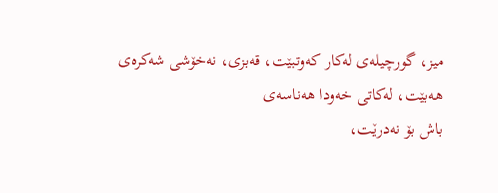میز، گورچیلەی لەکار کەوتبێت، قەبزی، نەخۆشی شەکرەی هەبێت، لەکاتی خەودا هەناسەی
باش بۆ نەدرێت،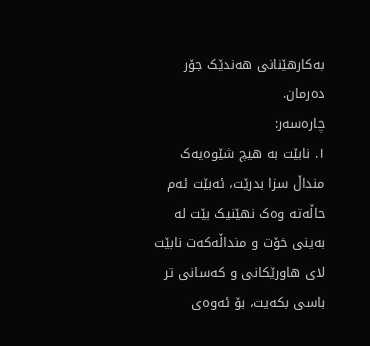بەکارهێنانی هەندێک جۆر دەرمان.
چارەسەر:
۱. نابێت بە هیچ شێوەیەک منداڵ سزا بدرێت، ئەبێت ئەم
حاڵەتە وەک نهێنیک بێت لە بەینی خۆت و منداڵەکەت نابێت لای هاورێکانی و کەسانی تر
باسی بکەیت، بۆ ئەوەی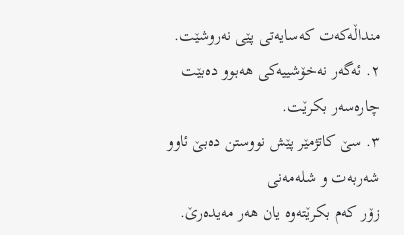منداڵەکەت کەسایەتی پێی نەروشێت.
۲. ئەگەر نەخۆشییەکی هەبوو دەبێت چارەسەر بکرێت.
۳. سێ کاتژمێر پێش نووستن دەبێ ئاوو شەربەت و شلەمەنی
زۆر کەم بکرێتەوە یان هەر مەیدەرێ.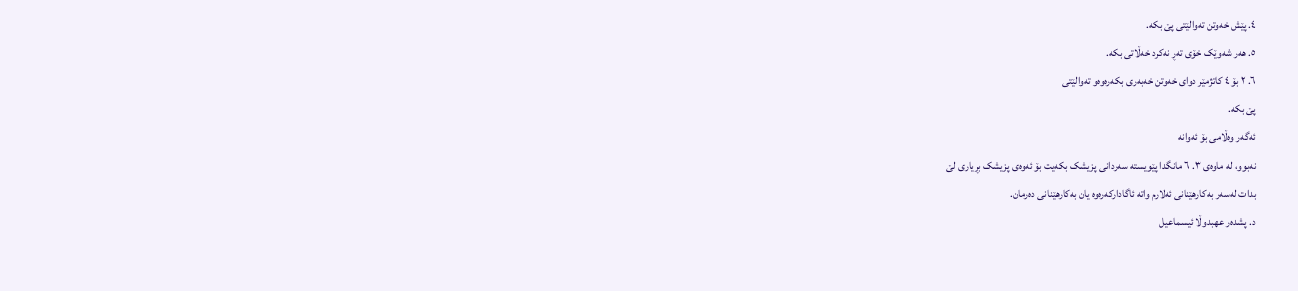٤. پێش خەوتن تەوالێتی پێ بکە.
٥. هەر شەوێک خۆی تەڕ نەکرد خەڵاتی بکە.
٦. ۲ بۆ ٤ کاتژمێر دوای خەوتن خەبەری بکەرەوەو تەوالێتی
پێ بکە.
ئەگەر وەڵامی بۆ ئەوانە
نەبوو، لە ماوەی ٣. ٦ مانگدا پێویستە سەردانی پزیشک بکەیت بۆ ئەوەی پزیشک بڕیاری لێ
بدات لەسەر بەکارهێنانی ئەلارم واتە ئاگادارکەرەوە یان بەکارهێنانی دەرمان.
د. پشدەر عهبدوڵا ئیسماعیل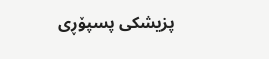پزیشکی پسپۆڕی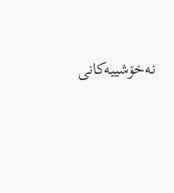نەخۆشییەکانی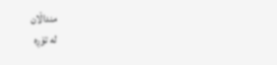منداڵان
لە تۆڕە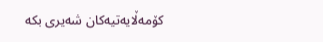کۆمەڵایەتیەکان شەیری بکە